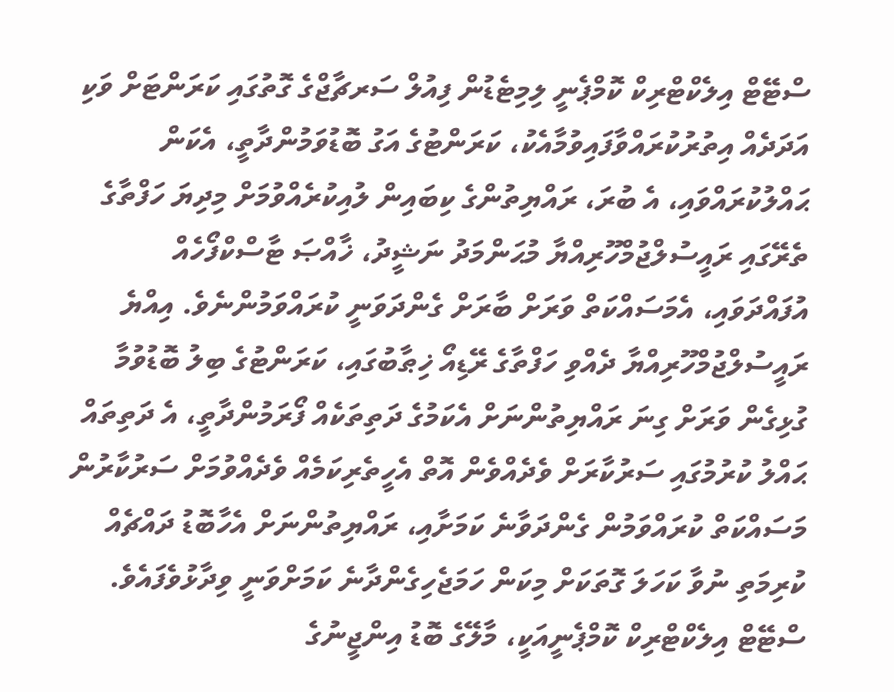ސްޓޭޓް އިލެކްޓްރިކް ކޮމްޕެނީ ލިމިޓެޑުން ފިއުލް ސަރޗާޖްގެ ގޮތުގައި ކަރަންޓަށް ވަކި އަދަދެއް އިތުރުކުރައްވާފައިވުމާއެކު، ކަރަންޓުގެ އަގު ބޮޑުވަމުންދާތީ، އެކަން ޙައްލުކުރައްވައި، އެ ބުރަ، ރައްޔިތުންގެ ކިބައިން ލުއިކުރެއްވުމަށް މިދިޔަ ހަފްތާގެ ތެރޭގައި ރައީސުލްޖުމްހޫރިއްޔާ މުޙަންމަދު ނަޝީދު، ޚާއްޞަ ޓާސްކްފޯހެއް އުފައްދަވައި، އެމަސައްކަތް ވަރަށް ބާރަށް ގެންދަވަނީ ކުރައްވަމުންނެވެ. އިއްޔެ ރައީސުލްޖުމްހޫރިއްޔާ ދެއްވި ހަފްތާގެ ރޭޑިއޯ ޚިޠާބުގައި، ކަރަންޓުގެ ބިލު ބޮޑުވުމާ ގުޅިގެން ވަރަށް ގިނަ ރައްޔިތުންނަށް އެކަމުގެ ދަތިތަކެއް ފޯރަމުންދާތީ، އެ ދަތިތައް ޙައްލު ކުރުމުގައި ސަރުކާރަށް ވެދެއްވެން އޮތް އެހީތެރިކަމެއް ވެދެއްވުމަށް ސަރުކާރުން މަސައްކަތް ކުރައްވަމުން ގެންދަވާނެ ކަމަށާއި، ރައްޔިތުންނަށް އެހާބޮޑު ދައްޗެއް ކުރިމަތި ނުވާ ކަހަލަ ގޮތަކަށް މިކަން ހަމަޖެހިގެންދާނެ ކަމަށްވަނީ ވިދާޅުވެފައެވެ.
ސްޓޭޓް އިލެކްޓްރިކް ކޮމްޕެނީއަކީ، މާލޭގެ ބޮޑު އިންޖީނުގެ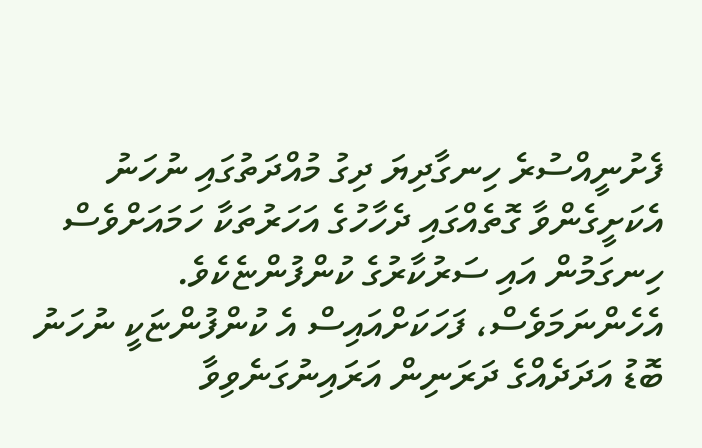ފެށުނީއްސުރެ ހިނގާދިޔަ ދިގު މުއްދަތުގައި ނުހަނު އެކަށީގެންވާ ގޮތެއްގައި ދެހާހުގެ އަހަރުތަކާ ހަމައަށްވެސް ހިނގަމުން އައި ސަރުކާރުގެ ކުންފުންޏެކެވެ. އެހެންނަމަވެސް، ފަހަކަށްއައިސް އެ ކުންފުންޏަކީ ނުހަނު ބޮޑު އަދަދެއްގެ ދަރަނިން އަރައިނުގަނެވިވާ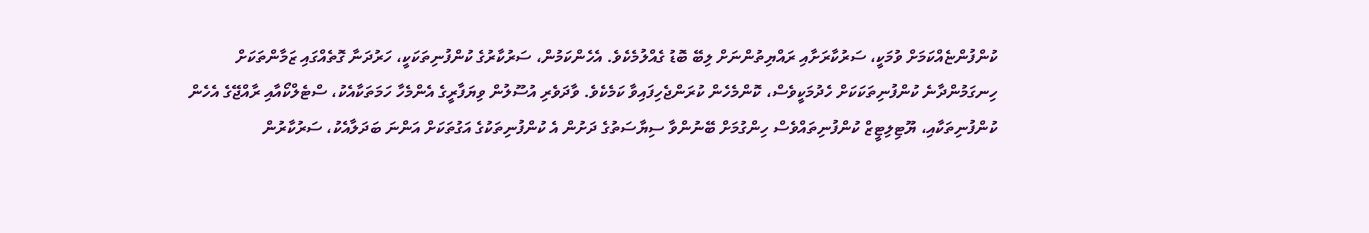ކުންފުންޏެއްކަމަށް ވުމަކީ، ސަރުކާރަށާއި ރައްޔިތުންނަށް ލިބޭ ބޮޑު ގެއްލުމެކެވެ. އެހެންކަމުން، ސަރުކާރުގެ ކުންފުނިތަކަކީ، ހަރުދަނާ ގޮތެއްގައި ޒަމާންތަކަށް ހިނގަމުންދާނެ ކުންފުނިތަކަކަށް ހެދުމަކީވެސް، ކޮންމެހެން ކުރަންޖެހިފައިވާ ކަމެކެވެ. ވާދަވެރި އުސޫލުން ވިޔަފާރީގެ އެންމެހާ ހަމަތަކާއެކު، ސްޓެލްކޯއާއި ރާއްޖޭގެ އެހެން ކުންފުނިތަކާއި، ޔޫޓިލިޓީޒް ކުންފުނިތައްވެސް ހިންގުމަށް ބޭނުންވާ ސިޔާސަތުގެ ދަށުން އެ ކުންފުނިތަކުގެ އަގުތަކަށް އަންނަ ބަދަލާއެކު، ސަރުކާރުން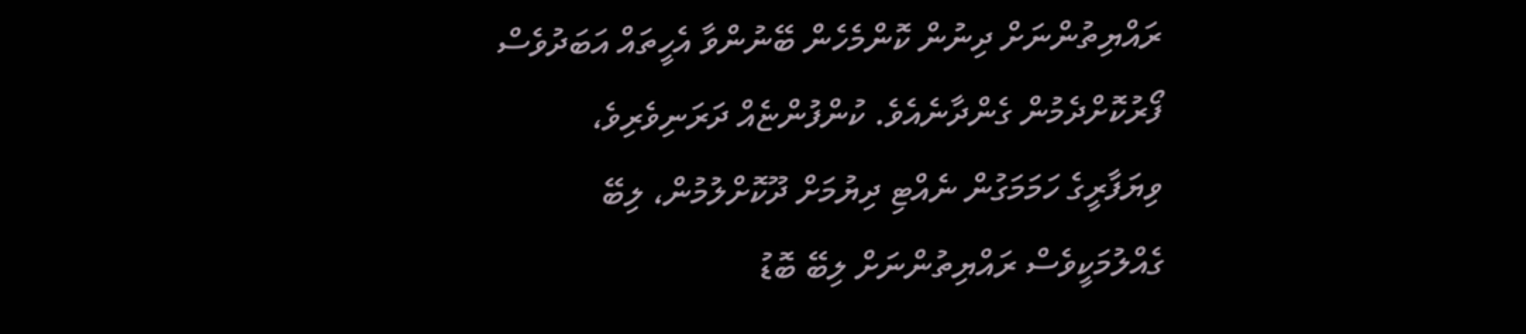ރައްޔިތުންނަށް ދިނުން ކޮންމެހެން ބޭނުންވާ އެހީތައް އަބަދުވެސް ފޯރުކޮށްދެމުން ގެންދާނެއެވެ. ކުންފުންޏެއް ދަރަނިވެރިވެ، ވިޔަފާރީގެ ހަމަމަގުން ނެއްޓި ދިޔުމަށް ދޫކޮށްލުމުން، ލިބޭ ގެއްލުމަކީވެސް ރައްޔިތުންނަށް ލިބޭ ބޮޑު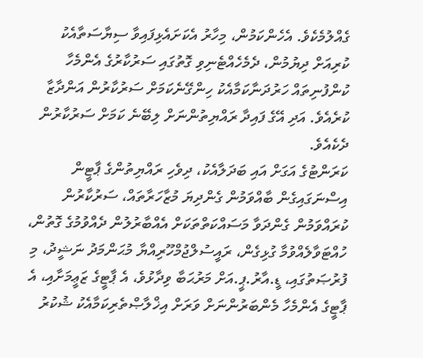ގެއްލުމެކެވެ. އެހެންކަމުން، މިހާރު އެކަށައެޅިފައިވާ ސިޔާސަތާއެކު ކުރިއަށް ދިޔުމުން، ދެމެހެއްޓެނިވި ގޮތުގައި ސަރުކާރުގެ އެންމެހާ ކުންފުނިތައް ހަރުދަނާކަމާއެކު ހިންގޭނެކަމަށް ސަރުކާރުން އަންދާޒާ ކުރެއެވެ. އަދި އޭގެ ފައިދާ ރައްޔިތުންނަށް ލިބޭނެ ކަމަށް ސަރުކާރުން ދެކެއެވެ.
ކަރަންޓުގެ އަގަށް އައި ބަދަލާއެކު، ދިވެހި ރައްޔިތުންގެ ޕާޓީން އިސްނަގައިގެން ބާއްވަމުން ގެންދިޔަ މުޒާހަރާތައް، ސަރުކާރުން ކުރައްވަމުން ގެންދަވާ މަސައްކަތްތަކަށް އެއްބާރުލުން ދެއްވުމުގެ ގޮތުން، ހުއްޓަވާލެއްވުމާ ގުޅިގެން، ރައީސުލްޖުމްހޫރިއްޔާ މުޙަންމަދު ނަޝީދު، މި ފުރުޞަތުގައި، ޑީ.އާރު.ޕީ.އަށް މަރުޙަބާ ވިދާޅުވެ، އެ ޕާޓީގެ ޒަޢީމަށާއި، އެ ޕާޓީގެ އެންމެހާ މެންބަރުންނަށް ވަރަށް އިޚްލާޞްތެރިކަމާއެކު ޝުކުރު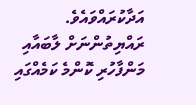އަދާކުރައްވައެވެ.
ރައްޔިތުންނަށް ލާބައާއި މަންފާހުރި ކޮންމެ ކަމެއްގައި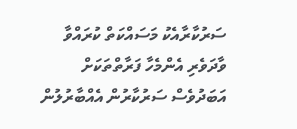ސަރުކާރާއެކު މަސައްކަތް ކުރައްވާ ވާދަވެރި އެންމެހާ ފަރާތްތަކަށް އަބަދުވެސް ސަރުކާރުން އެއްބާރުލުން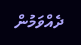ދެއްވަމުން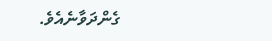ގެންދަވާނެއެވެ.